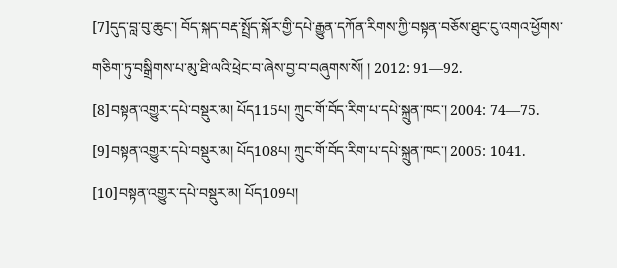[7]དུད་བླ་བུ་ཆུང་། བོད་སྐད་བརྡ་སྤྲོད་སྐོར་གྱི་དཔེ་རྒྱུན་དཀོན་རིགས་ཀྱི་བསྟན་བཅོས་ཐུང་ངུ་འགའ་ཕྱོགས་གཅིག་ཏུ་བསྒྲིགས་པ་མུ་ཐི་ལའི་ཕྲེང་བ་ཞེས་བྱ་བ་བཞུགས་སོ། ། 2012: 91—92.
[8]བསྟན་འགྱུར་དཔེ་བསྡུར་མ། པོད115པ། ཀྲུང་གོ་བོད་རིག་པ་དཔེ་སྐྲུན་ཁང་། 2004: 74—75.
[9]བསྟན་འགྱུར་དཔེ་བསྡུར་མ། པོད108པ། ཀྲུང་གོ་བོད་རིག་པ་དཔེ་སྐྲུན་ཁང་། 2005: 1041.
[10]བསྟན་འགྱུར་དཔེ་བསྡུར་མ། པོད109པ།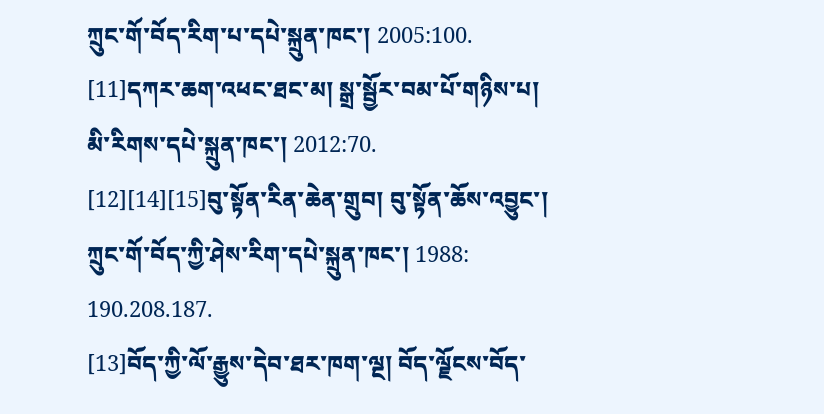ཀྲུང་གོ་བོད་རིག་པ་དཔེ་སྐྲུན་ཁང་། 2005:100.
[11]དཀར་ཆག་འཕང་ཐང་མ། སྒྲ་སྦྱོར་བམ་པོ་གཉིས་པ། མི་རིགས་དཔེ་སྐྲུན་ཁང་། 2012:70.
[12][14][15]བུ་སྟོན་རིན་ཆེན་གྲུབ། བུ་སྟོན་ཆོས་འབྱུང་། ཀྲུང་གོ་བོད་ཀྱི་ཤེས་རིག་དཔེ་སྐྲུན་ཁང་། 1988: 190.208.187.
[13]བོད་ཀྱི་ལོ་རྒྱུས་དེབ་ཐར་ཁག་ལྔ། བོད་ལྗོངས་བོད་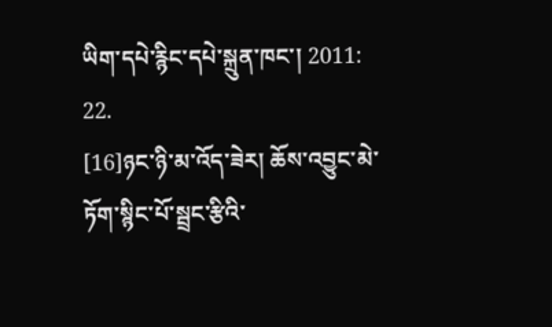ཡིག་དཔེ་རྙིང་དཔེ་སྐྲུན་ཁང་། 2011: 22.
[16]ཉང་ཉི་མ་འོད་ཟེར། ཆོས་འབྱུང་མེ་ཏོག་སྙིང་པོ་སྦྲང་རྩིའི་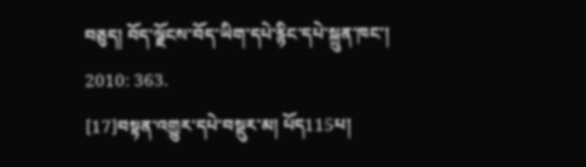བཅུད། བོད་ལྗོངས་བོད་ཡིག་དཔེ་རྙིང་དཔེ་སྐྲུན་ཁང་། 2010: 363.
[17]བསྟན་འགྱུར་དཔེ་བསྡུར་མ། པོད115པ།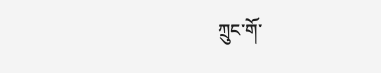ཀྲུང་གོ་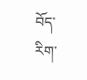བོད་རིག་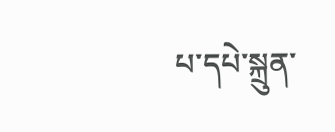པ་དཔེ་སྐྲུན་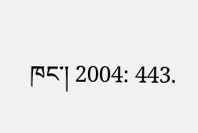ཁང་། 2004: 443.